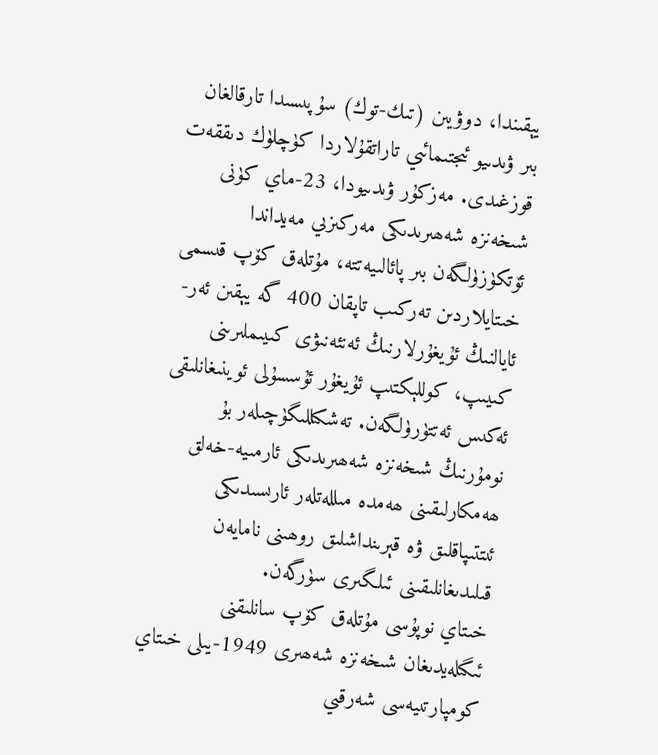يېقىندا، دوۋيىن (تىك-توك) سۇپىسىدا تارقالغان بىر ۋىدىيو ئىجتىمائىي تاراتقۇلاردا كۈچلۈك دىققەت قوزغىدى. مەزكۇر ۋىدىيودا، 23-ماي كۈنى شىخەنزە شەھىرىدىكى مەركىزىي مەيداندا ئۆتكۈزۈلگەن بىر پائالىيەتتە، مۇتلەق كۆپ قىسمى خىتايلاردىن تەركىب تاپقان 400 گە يېقىن ئەر-ئايالنىڭ ئۇيغۇرلارنىڭ ئەنئەنىۋى كىيىملىرىنى كىيىپ، كوللېكتىپ ئۇيغۇر ئۇسسۇلى ئوينىغانلىقى ئەكىس ئەتتۈرۈلگەن. تەشكىللىگۈچىلەر بۇ نومۇرنىڭ شىخەنزە شەھىرىدىكى ئارمىيە-خەلق ھەمكارلىقىنى ھەمدە مىللەتلەر ئارىسىدىكى ئىتتىپاقلىق ۋە قېرىنداشلىق روھىنى نامايەن قىلىدىغانلىقىنى ئىلگىرى سۈرگەن.
خىتاي نوپۇسى مۇتلەق كۆپ سانلىقنى ئىگىلەيدىغان شىخەنزە شەھىرى 1949-يىلى خىتاي كومپارتىيەسى شەرقىي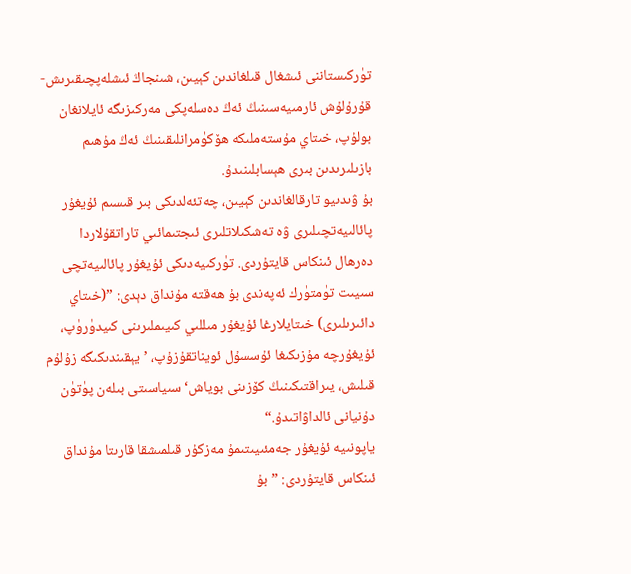تۈركىستاننى ئىشغال قىلغاندىن كېيىن، شىنجاڭ ئىشلەپچىقىرىش-قۇرۇلۇش ئارمىيەسىنىڭ ئەڭ دەسلەپكى مەركىزىگە ئايلانغان بولۇپ، خىتاي مۇستەملىكە ھۆكۈمرانلىقىنىڭ ئەڭ مۇھىم بازىلىرىدىن بىرى ھېسابلىنىدۇ.
بۇ ۋىدىيو تارقالغاندىن كېيىن، چەتئەلدىكى بىر قىسىم ئۇيغۇر پائالىيەتچىلىرى ۋە تەشكىلاتلىرى ئىجتىمائىي تاراتقۇلاردا دەرھال ئىنكاس قايتۇردى. تۈركىيەدىكى ئۇيغۇر پائالىيەتچى سىيىت تۈمتۈرك ئەپەندى بۇ ھەقتە مۇنداق دېدى: ”(خىتاي دائىرىلىرى) خىتايلارغا ئۇيغۇر مىللىي كىيىملىرىنى كىيدۈرۈپ، ئۇيغۇرچە مۇزىكىغا ئۇسسۇل ئويناتقۇزۇپ، ’يېقىندىكىگە زۇلۇم قىلىش، يىراقتىكىنىڭ كۆزىنى بوياش‘ سىياسىتى بىلەن پۈتۈن دۇنيانى ئالداۋاتىدۇ.“
ياپونىيە ئۇيغۇر جەمئىيىتىمۇ مەزكۇر قىلمىشقا قارىتا مۇنداق ئىنكاس قايتۇردى: ”بۇ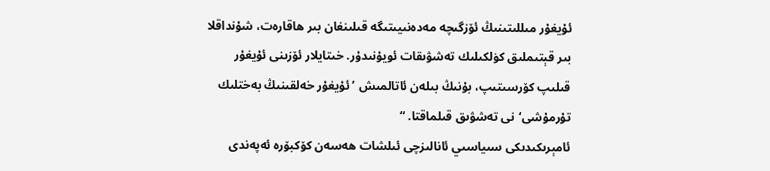ئۇيغۇر مىللىتىنىڭ ئۆزگىچە مەدەنىيىتىگە قىلىنغان بىر ھاقارەت، شۇنداقلا بىر قېتىملىق كۈلكىلىك تەشۋىقات ئويۇنىدۇر. خىتايلار ئۆزىنى ئۇيغۇر قىلىپ كۆرسىتىپ، بۇنىڭ بىلەن ئاتالمىش ’ئۇيغۇر خەلقىنىڭ بەختلىك تۇرمۇشى‘نى تەشۋىق قىلماقتا. “
ئامېرىكىدىكى سىياسىي ئانالىزچى ئىلشات ھەسەن كۆكبۆرە ئەپەندى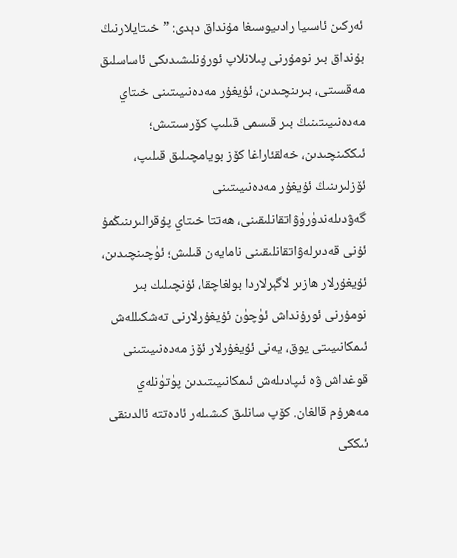ئەركىن ئاسىيا رادىيوسىغا مۇنداق دېدى: ”خىتايلارنىڭ بۇنداق بىر نومۇرنى پىلانلاپ ئورۇنلىشىدىكى ئاساسلىق مەقسىتى، بىرىنچىدىن، ئۇيغۇر مەدەنىيىتىنى خىتاي مەدەنىيىتىنىڭ بىر قىسمى قىلىپ كۆرسىتىش؛ ئىككىنچىدىن، خەلقئاراغا كۆز بويامچىلىق قىلىپ، ئۆزلىرىنىڭ ئۇيغۇر مەدەنىيىتىنى گەۋدىلەندۈرۈۋاتقانلىقىنى، ھەتتا خىتاي پۇقرالىرىنىڭمۇ ئۇنى قەدىرلەۋاتقانلىقىنى نامايەن قىلىش؛ ئۈچىنچىدىن، ئۇيغۇرلار ھازىر لاگېرلاردا بولغاچقا، ئۇنچىلىك بىر نومۇرنى ئورۇنداش ئۈچۈن ئۇيغۇرلارنى تەشكىللەش ئىمكانىيىتى يوق، يەنى ئۇيغۇرلار ئۆز مەدەنىيىتىنى قوغداش ۋە ئىپادىلەش ئىمكانىيىتىدىن پۈتۈنلەي مەھرۇم قالغان. كۆپ سانلىق كىشىلەر ئادەتتە ئالدىنقى ئىككى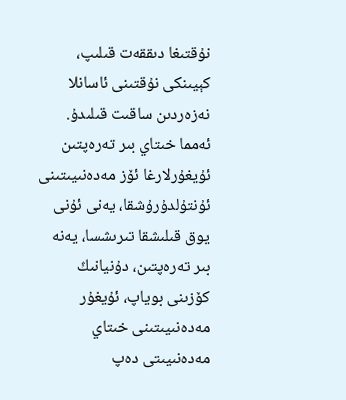نۇقتىغا دىققەت قىلىپ، كېيىنكى نۇقتىنى ئاسانلا نەزەردىن ساقىت قىلىدۇ. ئەمما خىتاي بىر تەرەپتىن ئۇيغۇرلارغا ئۆز مەدەنىيىتىنى ئۇنتۇلدۇرۇشقا، يەنى ئۇنى يوق قىلىشقا تىرىشسا، يەنە بىر تەرەپتىن، دۇنيانىڭ كۆزىنى بوياپ، ئۇيغۇر مەدەنىيىتىنى خىتاي مەدەنىيىتى دەپ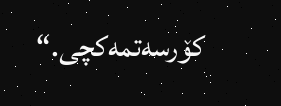كۆرسەتمەكچى.“